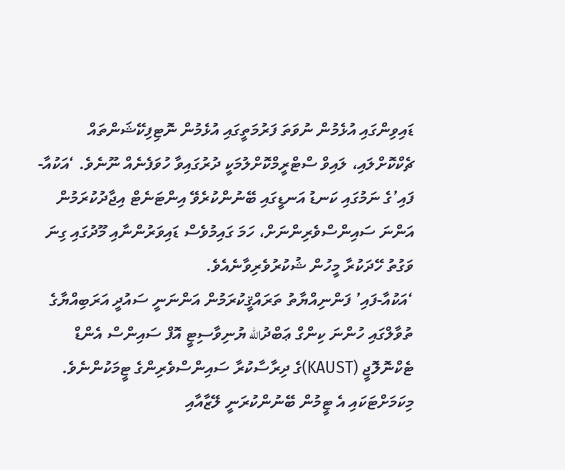ޑައިވިންގައި އުޅެމުން ނުވަތަ ފަރުމަތީގައި އުޅެމުން ނޮޓިފިކޭޝަންތައް ޗެކްކޮށްލައި، ލައިވް ސްޓްރީމްކޮށްލުމަކީ ދުރުގައިވާ ހުވަފެނެއް ނޫނެވެ. ‘އަކުއާ-ފައި’ގެ ނަމުގައި ކަނޑު އަނޑީގައި ބޭނުންކުރެވޭ އިންޓަނެޓް އިޖާދުކުރަމުން އަންނަ ސައިންސްވެރިންނަށް، ހަމަ ގައިމުވެސް ޑައިވަރުންނާއި މޫދުގައި ގިނަ ވަގުތު ހޭދަކުރާ މީހުން ޝުކުރުވެރިވާނެއެވެ.
‘އަކުއާ-ފައި’ ފަންނިއްޔާތު ތަރައްޤީކުރަމުން އަންނަނީ ސައުދީ އަރަބިއްޔާގެ ތުވާލްގައި ހުންނަ ކިންގް ޢަބްދުالله ޔުނިވާސިޓީ އޮފް ސައިންސް އެންޑް ޓެކްނޮލޮޖީ (KAUST)ގެ ދިރާސާކުރާ ސައިންސްވެރިންގެ ޓީމަކުންނެވެ. މިކަމަށްޓަކައި އެ ޓީމުން ބޭނުންކުރަނީ ލޭޒާއާއި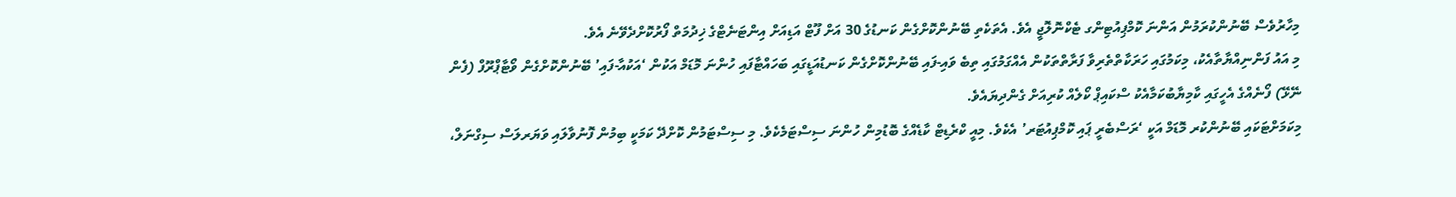މިހާރުވެސް ބޭނުންކުރަމުން އަންނަ ކޮމްޕިއުޓިންގ ޓެކްނޮލޮޖީ އެވެ. އެތަކެތި ބޭނުންކޮށްގެން ކަނޑުގެ 30 އަށް ފޫޓް އަޑިއަށް އިންޓަނެޓްގެ ޚިދުމަތް ފޯރުކޮށްދެވޭނެ އެވެ.
މި އައު ފަންނިއްޔާތާއެކު، މިކަމުގައި ހަރަކާތްތެރިވާ ފަރާތްތަކުން އެއްގަމުގައި ތިބެ ވައި-ފައި ބޭނުންކޮށްގެން ކަނޑުއަޑީގައި ބަހައްޓާފައި ހުންނަ މޮޑަމް އަކުން ‘އަކުއާ-ފައި’ ބޭނުންކޮށްގެން ވޯޓާޕްރޫފް (ފެން ނޭޅޭ) ފޯނެއްގެ އެހީގައި ކާމިޔާބުކަމާއެކު ސްކައިޕް ކޯލެއް ކުރިއަށް ގެންދިޔައެވެ.
މިކަމަށްޓަކައި ބޭނުންކުރ މޮޑަމް އަކީ ‘ރަސްބެރީ ޕައި ކޮމްޕިއުޓަރ’ އެކެވެ. މިއީ ކްރެޑިޓް ކާޑެއްގެ ބޮޑުމިން ހުންނަ ސިސްޓަމެކެވެ. މި ސިސްޓަމުން ކޮށްދޭ ކަމަކީ ބިމުން ފޮނުވާލައި ވަޔަރލަސް ސިގްނަލް،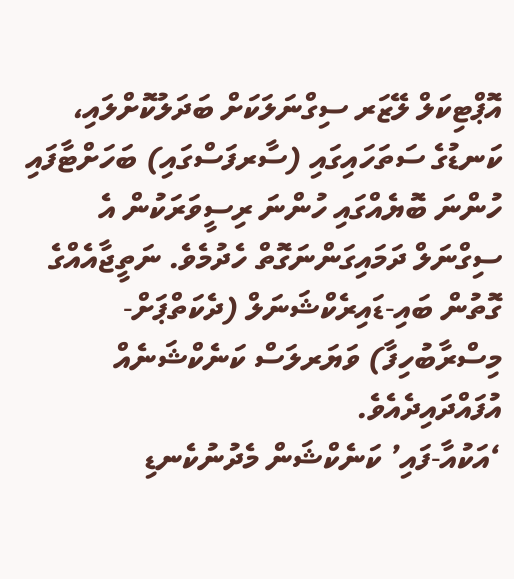އޮޕްޓިކަލް ލޭޒަރ ސިގްނަލަކަށް ބަދަލުކޮށްލައި، ކަނޑުގެ ސަތަހައިގައި (ސާރފަސްގައި) ބަހަށްޓާފައި ހުންނަ ބޮޔެއްގައި ހުންނަ ރިސީވަރަކުން އެ ސިގްނަލް ދަމައިގަންނަގޮތް ހެދުމެވެ. ނަތީޖާއެއްގެ ގޮތުން ބައި-ޑައިރެކްޝަނަލް (ދެކަތްޕަށް-މިސްރާބުހިފާ) ވަޔަރލަސް ކަނެކްޝަނެއް އުފައްދައިދެއެވެ.
‘އަކުއާ-ފައި’ ކަނެކްޝަން މެދުނުކެނޑި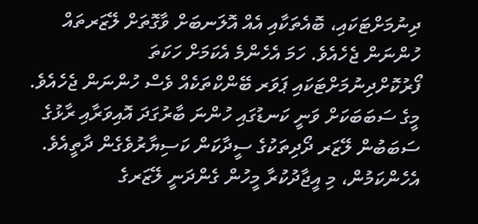ދިނުމަށްޓަކައި، ބޮއެތަކާއި އެއް އޮލަނބަށް ވާގޮތަށް ލޭޒަރތައް ހުންނަން ޖެހެއެވެ. ހަމަ އެހެންމެ އެކަމަށް ހަކަތަ ފޯރުކޮށްދިނުމަށްޓަކައި ޕަވަރ ބޭންކްތަކެއް ވެސް ހުންނަން ޖެހެއެވެ. މީގެ ސަބަބަކަށް ވަނީ ކަނޑުގައި ހުންނަ ބާރުގަދަ އޮއިވަރާއި ރާޅުގެ ސަބަބުން ލޭޒަރ ދޯދިތަކުގެ ސީދާކަން ކަސިޔާރުވެގެން ދާތީއެވެ. އެހެންކަމުން، މި އީޖާދުކުރާ މީހުން ގެންދަނީ ލޭޒަރގެ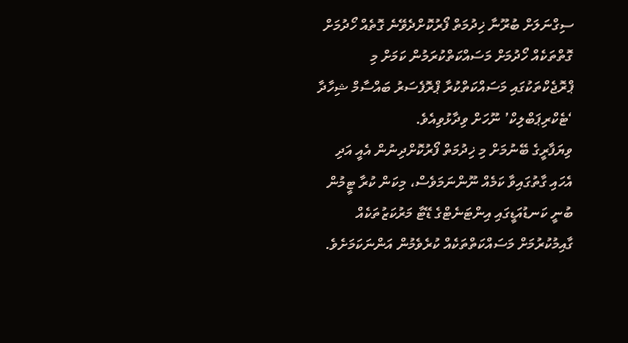ސިގްނަލަށް ބުރޫނާ ޚިދުމަތް ފޯރުކޮށްދެވޭނެ ގޮތެއް ހޯދުމަށް ގޮތްތަކެއް ހޯދުމަށް މަސައްކަތްކުރަމުން ކަމަށް މި ޕްރޮޖެކްތަކުގައި މަސައްކަތްކުރާ ޕްރޮފެސަރު ބައްސާމް ޝިހާދާ ‘ޓެކްރިޕަބްލިކް’ ނޫހަށް ވިދާޅުވިއެވެ.
ވިޔަފާރީގެ ބޭނުމަށް މި ޚިދުމަތް ފޯރުކޮށްދިނުން އެއީ އަދި އެހައި ގާތުގައިވާ ކަމެއް ނޫންނަމަވެސް، މިކަން ކުރާ ޓީމުން ބުނީ ކަނޑުއަޑީގައި އިންޓަނެޓްގެ ޑޭޓާ މަރުކަޒުތަކެއް ގާއިމުކުރުމަށް މަސައްކަތްތަކެއް ކުރެވެމުން އަންނަކަމަށެވެ.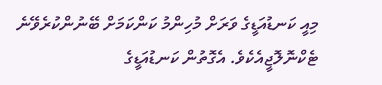މިއީ ކަނޑުއަޑީގެ ވަރަށް މުހިންމު ކަންކަމަށް ބޭނުންކުރެވޭނެ ޓެކްނޮލޮޖީއެކެވެ. އެގޮތުން ކަނޑުއަޑީގެ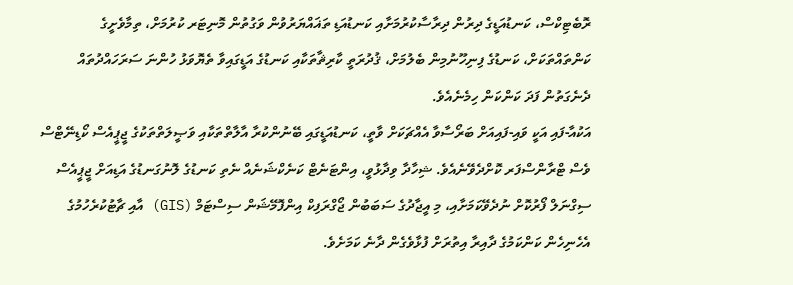ރޮބެޓިކްސް، ކަނޑުއަޑީގެ ދިރުން ދިރާސާކުރުމަށާއި ކަނޑުއަޑި ތަޣައްޔަރުވުން ވަގުތުން މޮނިޓަރ ކުރުމަށް، ތިމާވެށީގެ ކަންތައްތަކަށް، ކަނޑުގެ ފިނިހޫނުމިން ބެލުމަށް، ޤުދުރަތީ ކާރިޘާތަކާއި ކަނޑުގެ އަޑީގައިވާ ތެޔޮވަޅު ހުންނަ ސަރަހައްދުތައް ދެނެގަތުން ފަދަ ކަންކަން ހިމެނެއެވެ.
އަކުއާ-ފައި އަކީ ވައި-ފައިއަށް ބަރޯސާވާ އެއްޗަކަށް ވާތީ، ކަނޑުއަޑީގައި ބޭނުންކުރާ އާލާތްތަކާއި ވަޞީލަތްތަކުގެ ޖީޕީއެސް ކޯޑިނޭޓްސް ވެސް ޓްރާންސްފަރ ކޮށްދެވޭނެއެވެ. ޝިހާދާ ވިދާޅުވީ، އިންޓަނެޓް ކަނެކްޝަނެއް ނެތި ކަނޑުގެ ލޮނުގަނޑުގެ އަޑިއަށް ޖީޕީއެސް ސިގްނަލް ފޯރުކޮށް ނުދެވޭކަމަށާއި، މި އީޖާދުގެ ސަބަބުން ޖޯގްރަފިކް އިންފޮމޭޝަން ސިސްޓަމް (GIS) އާއި ޗާޓުކުރެހުމުގެ އެހެނިހެން ކަންކަމުގެ ދާއިރާ އިތުރަށް ފުޅާވެގެން ދާނެ ކަމަށެވެ.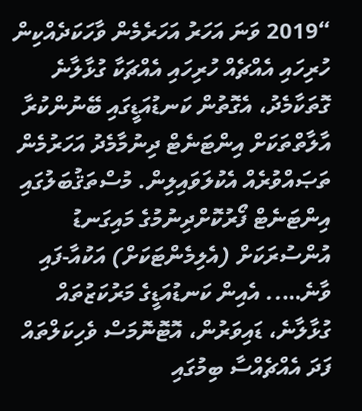“2019 ވަނަ އަހަރު އަހަރެމެން ވާހަކަދެއްކިން ހުރިހައި އެއްޗެއް ހުރިހައި އެއްޗަކާ ގުޅާލާނެ ގޮތަކާމެދު، އެގޮތުން ކަނޑުއަޑީގައި ބޭނުންކުރާ އާލާތްތަކަށް އިންޓަނެޓް ދިނުމާމެދު އަހަރުމެން ތަޞައްވުރެއް އެކުލަވައިލިން. މުސްތަޤުބަލުގައި އިންޓަނެޓް ފޯރުކޮށްދިނުމުގެ މައިގަނޑު އުންސުރަކަށް (އެލިމެންޓަކަށް) އަކުއާ-ފައި ވާނެ….. އެއިން ކަނޑުއަޑީގެ މަރުކަޒުތައް ގުޅާލާނެ، ޑައިވަރުން، އޮޓޮނޮމަސް ވެހިކަލްތައް ފަދަ އެއްޗެއްސާ ބިމުގައި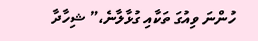ހުންނަ ވިއުގަ ތަކާއި ގުޅާލާނެ،” ޝިހާދާ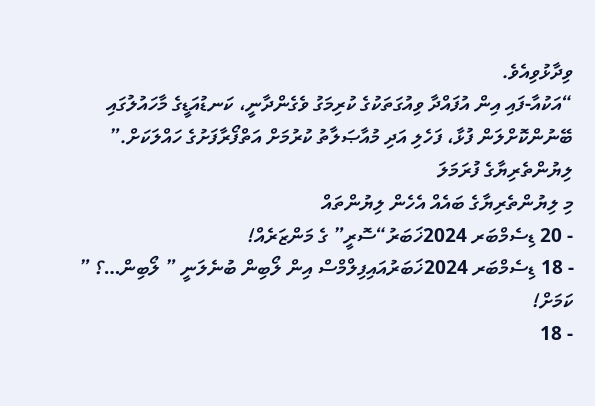ވިދާޅުވިއެވެ.
“އަކުއާ-ފައި އިން އުފައްދާ ވިއުގަތަކުގެ ކުރިމަގު ވެގެންދާނީ، ކަނޑުއަޑީގެ މާހައުލުގައި ބޭނުންކޮށްލަން ފުޅާ، ފަހެލި އަދި މުއާޞަލާތު ކުރުމަށް އަތްފޯރާފަށުގެ ހައްލަކަށް.”
ލިޔުންތެރިޔާގެ ފުރަމަލަ
މި ލިޔުންތެރިޔާގެ ބައެއް އެހެން ލިޔުންތައް
- 20 ޑިސެމްބަރ 2024ޚަބަރު“ސޮރީ” ގެ މަންޒަރެއް!
- 18 ޑިސެމްބަރ 2024ޚަބަރުއައިފިލްމްސް އިން ލޯބިން ބުނެލަނީ ” ލޯބިން…؟ ” ކަމަށް!
- 18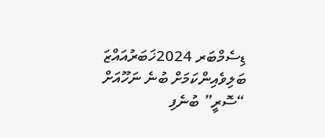ޑިސެމްބަރ 2024ޚަބަރުއައްޒަ ބަލިވެއިންކަމަށް ބުނެ ނަހޫއަށް “ސޮރީ” ބުނެފި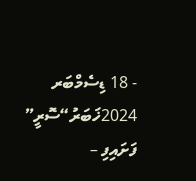- 18 ޑިސެމްބަރ 2024ޚަބަރު“ސޮރީ” ފަށައިފި –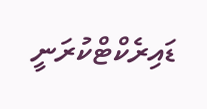ޑައިރެކްޓްކުރަނީ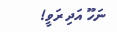ނަހޫ އަދި ރަވީ!